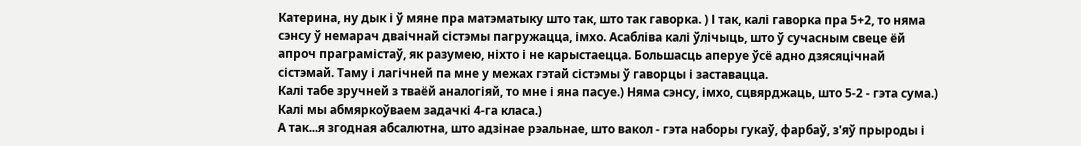Катерина, ну дык і ў мяне пра матэматыку што так, што так гаворка. ) І так, калі гаворка пра 5+2, то няма сэнсу ў немарач дваічнай сістэмы пагружацца, імхо. Асабліва калі ўлічыць, што ў сучасным свеце ёй апроч праграмістаў, як разумею, ніхто і не карыстаецца. Большасць аперуе ўсё адно дзясяцічнай сістэмай. Таму і лагічней па мне у межах гэтай сістэмы ў гаворцы і заставацца.
Калі табе зручней з тваёй аналогіяй, то мне і яна пасуе.) Няма сэнсу, імхо, сцвярджаць, што 5-2 - гэта сума.) Калі мы абмяркоўваем задачкі 4-га класа.)
А так...я згодная абсалютна, што адзінае рэальнае, што вакол - гэта наборы гукаў, фарбаў, з'яў прыроды і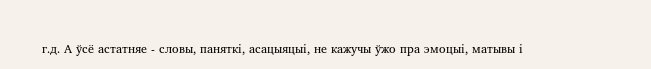г.д. А ўсё астатняе - словы, паняткі, асацыяцыі, не кажучы ўжо пра эмоцыі, матывы і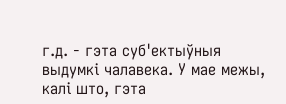г.д. - гэта суб'ектыўныя выдумкі чалавека. У мае межы, калі што, гэта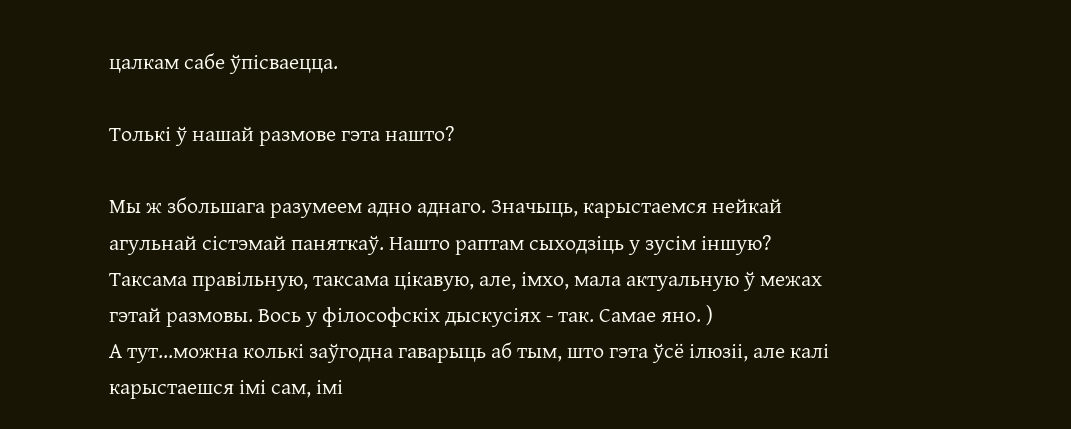цалкам сабе ўпісваецца.

Толькі ў нашай размове гэта нашто?

Мы ж збольшага разумеем адно аднаго. Значыць, карыстаемся нейкай агульнай сістэмай паняткаў. Нашто раптам сыходзіць у зусім іншую? Таксама правільную, таксама цікавую, але, імхо, мала актуальную ў межах гэтай размовы. Вось у філософскіх дыскусіях - так. Самае яно. )
А тут...можна колькі заўгодна гаварыць аб тым, што гэта ўсё ілюзіі, але калі карыстаешся імі сам, імі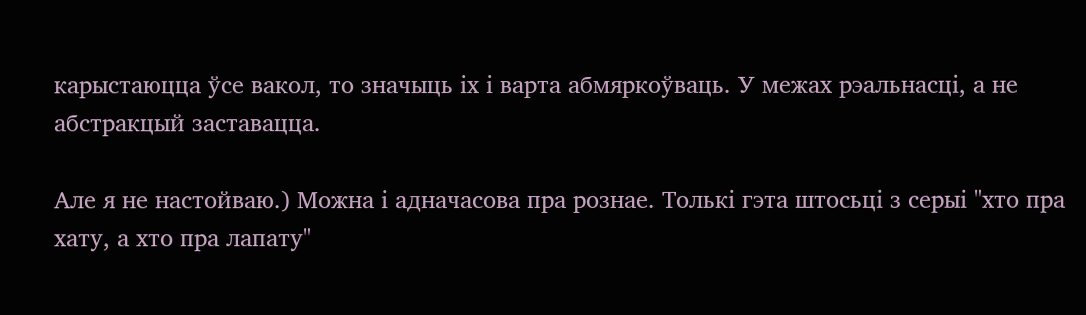карыстаюцца ўсе вакол, то значыць іх і варта абмяркоўваць. У межах рэальнасці, а не абстракцый заставацца.

Але я не настойваю.) Можна і адначасова пра рознае. Толькі гэта штосьці з серыі "хто пра хату, а хто пра лапату"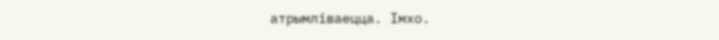атрымліваецца. Імхо.